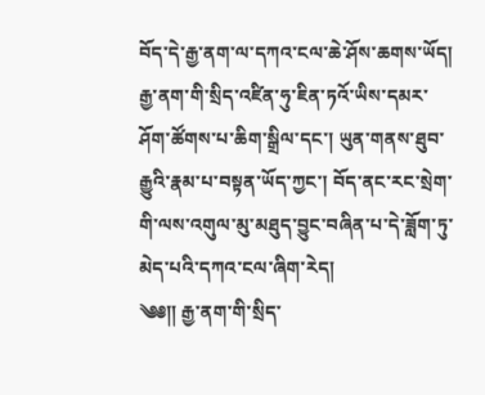བོད་དེ་རྒྱ་ནག་ལ་དཀའ་ངལ་ཆེ་ཤོས་ཆགས་ཡོད།
རྒྱ་ནག་གི་སྲིད་འཛིན་ཧུ་ཇིན་ཏའོ་ཡིས་དམར་ཤོག་ཚོགས་པ་ཆིག་སྒྲིལ་དང་། ཡུན་གནས་ཐུབ་རྒྱུའི་རྣམ་པ་བསྟན་ཡོད་ཀྱང་། བོད་ནང་རང་སྲེག་གི་ལས་འགུལ་མུ་མཐུད་བྱུང་བཞིན་པ་དེ་ཟློག་ཏུ་མེད་པའི་དཀའ་ངལ་ཞིག་རེད།
༄༅༎ རྒྱ་ནག་གི་སྲིད་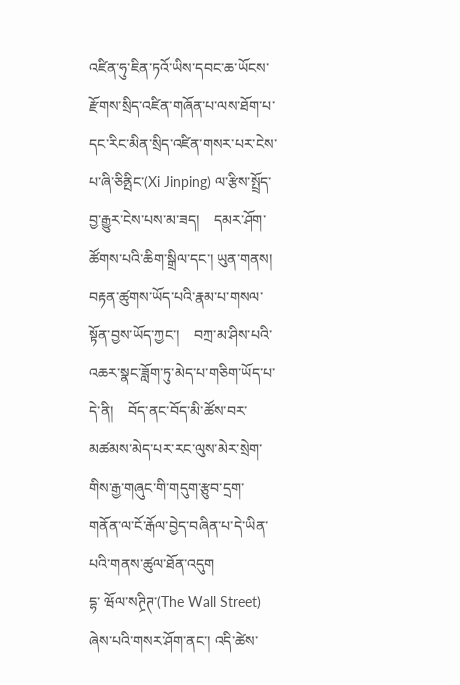འཛིན་ཧུ་ཇིན་ཏའོ་ཡིས་དབང་ཆ་ཡོངས་རྫོགས་སྲིད་འཛིན་གཞོན་པ་ལས་ཐོག་པ་དང་རིང་མིན་སྲིད་འཛིན་གསར་པར་ངེས་པ་ཞི་ཅིནྤིང་(Xi Jinping) ལ་རྩིས་སྤྲོད་བྱ་རྒྱུར་ངེས་པས་མ་ཟད།    དམར་ཤོག་ཚོགས་པའི་ཆིག་སྒྲིལ་དང་། ཡུན་གནས། བརྟན་ཚུགས་ཡོད་པའི་རྣམ་པ་གསལ་སྟོན་བྱས་ཡོད་ཀྱང་།    བཀྲ་མ་ཤིས་པའི་འཆར་སྣང་ཟློག་ཏུ་མེད་པ་གཅིག་ཡོད་པ་དེ་ནི།    བོད་ནང་བོད་མི་ཚོས་བར་མཚམས་མེད་པར་རང་ལུས་མེར་སྲེག་གིས་རྒྱ་གཞུང་གི་གདུག་རྩུབ་དྲག་གནོན་ལ་ངོ་རྒོལ་བྱེད་བཞིན་པ་དེ་ཡིན་པའི་གནས་ཚུལ་ཐོན་འདུག
དྷ་ ཝོལ་སཊྲིཊ་(The Wall Street) ཞེས་པའི་གསར་ཤོག་ནང་། འདི་ཚེས་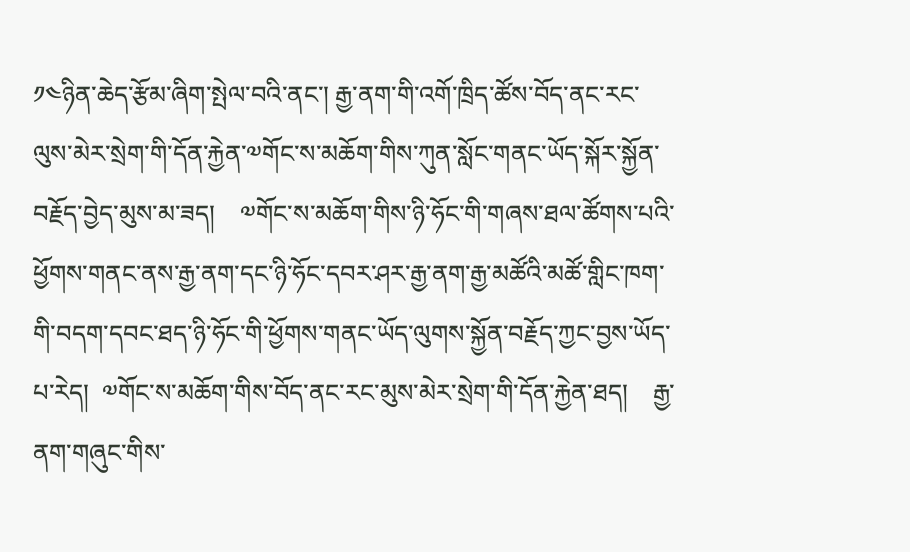༡༤ཉིན་ཆེད་རྩོམ་ཞིག་སྤེལ་བའི་ནང་། རྒྱ་ནག་གི་འགོ་ཁྲིད་ཚོས་བོད་ནང་རང་ལུས་མེར་སྲེག་གི་དོན་རྐྱེན་༧གོང་ས་མཆོག་གིས་ཀུན་སློང་གནང་ཡོད་སྐོར་སྐྱོན་བརྗོད་བྱེད་མུས་མ་ཟད།    ༧གོང་ས་མཆོག་གིས་ཉི་ཧོང་གི་གཞས་ཐལ་ཚོགས་པའི་ཕྱོགས་གནང་ནས་རྒྱ་ནག་དང་ཉི་ཧོང་དབར་ཤར་རྒྱ་ནག་རྒྱ་མཚོའི་མཚོ་གླིང་ཁག་གི་བདག་དབང་ཐད་ཉི་ཧོང་གི་ཕྱོགས་གནང་ཡོད་ལུགས་སྐྱོན་བརྗོད་ཀྱང་བྱས་ཡོད་པ་རེད།  ༧གོང་ས་མཆོག་གིས་བོད་ནང་རང་མུས་མེར་སྲེག་གི་དོན་རྐྱེན་ཐད།    རྒྱ་ནག་གཞུང་གིས་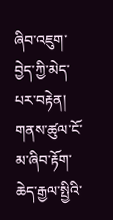ཞིབ་འཇུག་བྱེད་ཀྱི་མེད་པར་བརྟེན།    གནས་ཚུལ་ངོ་མ་ཞིབ་རྟོག་ཆེད་རྒྱལ་སྤྱིའི་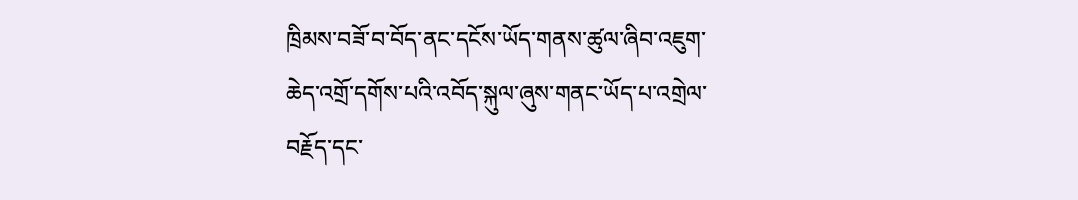ཁྲིམས་བཟོ་བ་བོད་ནང་དངོས་ཡོད་གནས་ཚུལ་ཞིབ་འཇུག་ཆེད་འགྲོ་དགོས་པའི་འབོད་སྐུལ་ཞུས་གནང་ཡོད་པ་འགྲེལ་བརྗོད་དང་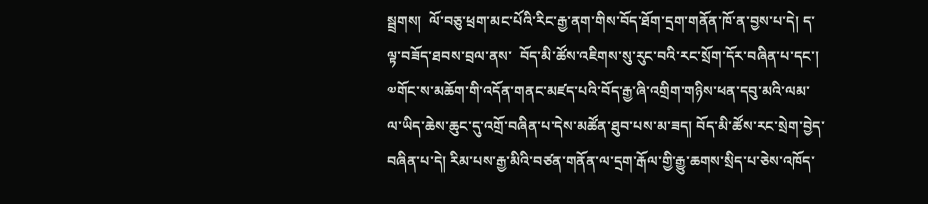སྦྲགས།  ལོ་བཅུ་ཕྲག་མང་པོའི་རིང་རྒྱ་ནག་གིས་བོད་ཐོག་དྲག་གནོན་ཁོ་ན་བྱས་པ་དེ། ད་ལྟ་བཟོད་ཐབས་བྲལ་ནས་  བོད་མི་ཚོས་འཇིགས་སུ་རུང་བའི་རང་སྲོག་དོར་བཞིན་པ་དང་། ༧གོང་ས་མཆོག་གི་འདོན་གནང་མཛད་པའི་བོད་རྒྱ་ཞི་འགྲིག་གཉིས་ཕན་དབུ་མའི་ལམ་ལ་ཡིད་ཆེས་ཆུང་དུ་འགྲོ་བཞིན་པ་དེས་མཚོན་ཐུབ་པས་མ་ཟད། བོད་མི་ཚོས་རང་སྲེག་བྱེད་བཞིན་པ་དེ། རིམ་པས་རྒྱ་མིའི་བཙན་གནོན་ལ་དྲག་རྒོལ་གྱི་རྒྱུ་ཆགས་སྲིད་པ་ཅེས་འཁོད་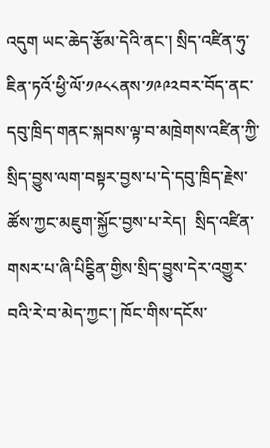འདུག ཡང་ཆེད་རྩོམ་དེའི་ནང་། སྲིད་འཛིན་ཧུ་ཇིན་ཏའོ་ཕྱི་ལོ་༡༩༨༨ནས་༡༩༩༢བར་བོད་ནང་དབུ་ཁྲིད་གནང་སྐབས་ལྟ་བ་མཁྲེགས་འཛིན་ཀྱི་སྲིད་བྱུས་ལག་བསྟར་བྱས་པ་དེ་དབུ་ཁྲིད་རྗེས་ཚོས་ཀྱང་མཇུག་སྐྱོང་བྱས་པ་རེད།  སྲིད་འཛིན་གསར་པ་ཞི་པིངྕིན་གྱིས་སྲིད་བྱུས་དེར་འགྱུར་བའི་རེ་བ་མེད་ཀྱང་། ཁོང་གིས་དངོས་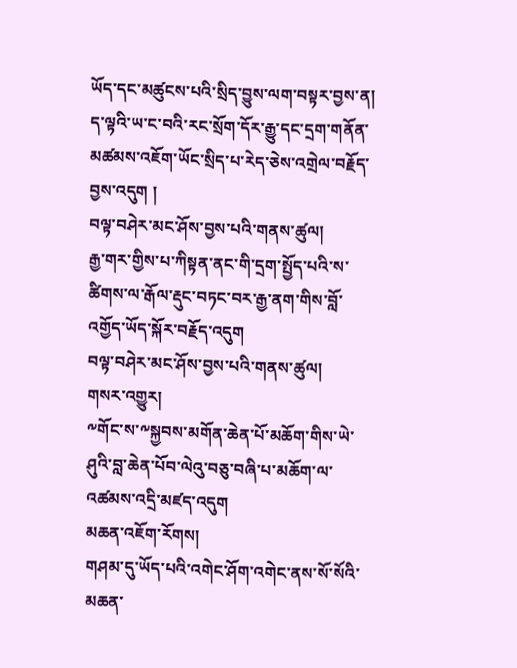ཡོད་དང་མཚུངས་པའི་སྲིད་བྱུས་ལག་བསྟར་བྱས་ན། ད་ལྟའི་ཡ་ང་བའི་རང་སྲོག་དོར་རྒྱུ་དང་དྲག་གནོན་མཚམས་འཇོག་ཡོང་སྲིད་པ་རེད་ཅེས་འགྲེལ་བརྗོད་བྱས་འདུག །
བལྟ་བཤེར་མང་ཤོས་བྱས་པའི་གནས་ཚུལ།
རྒྱ་གར་གྱིས་པ་ཀིསྟན་ནང་གི་དྲག་སྤྱོད་པའི་ས་ཚིགས་ལ་རྒོལ་རྡུང་བཏང་བར་རྒྱ་ནག་གིས་བློ་འགྱོད་ཡོད་སྐོར་བརྗོད་འདུག
བལྟ་བཤེར་མང་ཤོས་བྱས་པའི་གནས་ཚུལ།
གསར་འགྱུར།
༸གོང་ས་༸སྐྱབས་མགོན་ཆེན་པོ་མཆོག་གིས་ཡེ་ཤུའི་བླ་ཆེན་པོབ་ལེའུ་བཅུ་བཞི་པ་མཆོག་ལ་འཚམས་འདྲི་མཛད་འདུག
མཆན་འཇོག་རོགས།
གཤམ་དུ་ཡོད་པའི་འགེང་ཤོག་འགེང་ནས་སོ་སོའི་མཆན་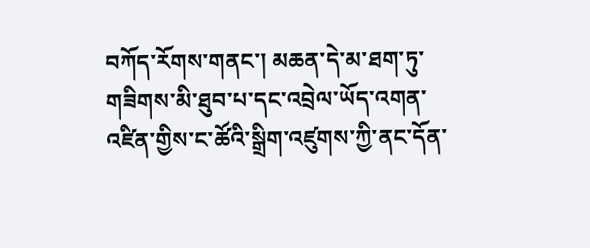བཀོད་རོགས་གནང་། མཆན་དེ་མ་ཐག་ཏུ་གཟིགས་མི་ཐུབ་པ་དང་འབྲེལ་ཡོད་འགན་འཛིན་གྱིས་ང་ཚོའི་སྒྲིག་འཛུགས་ཀྱི་ནང་དོན་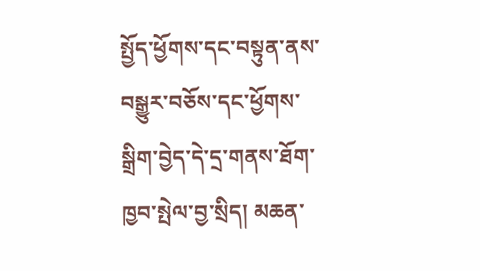སྤྱོད་ཕྱོགས་དང་བསྟུན་ནས་བསྒྱུར་བཅོས་དང་ཕྱོགས་སྒྲིག་བྱེད་དེ་དྲ་གནས་ཐོག་ཁྱབ་སྤེལ་བྱ་སྲིད། མཆན་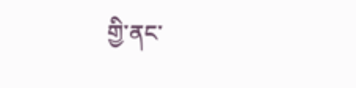གྱི་ནང་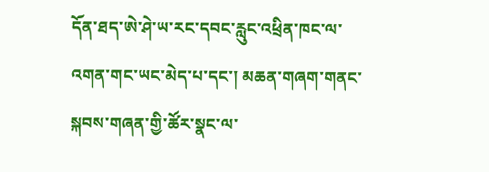དོན་ཐད་ཨེ་ཤེ་ཡ་རང་དབང་རླུང་འཕྲིན་ཁང་ལ་འགན་གང་ཡང་མེད་པ་དང་། མཆན་གཞག་གནང་སྐབས་གཞན་གྱི་ཚོར་སྣང་ལ་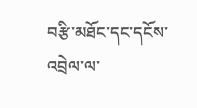བརྩི་མཐོང་དང་དངོས་འབྲེལ་ལ་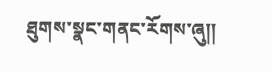ཐུགས་སྣང་གནང་རོགས་ཞུ༎